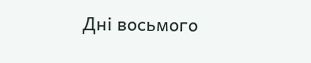Дні восьмого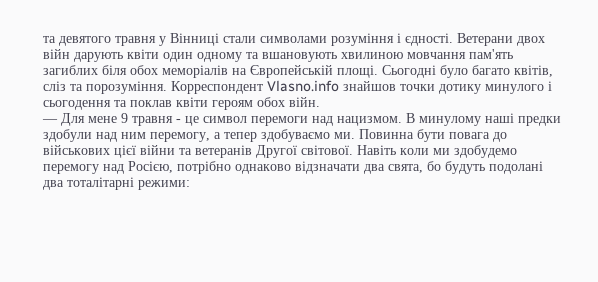та девятого травня у Вінниці стали символами розуміння і єдності. Ветерани двох війн дарують квіти один одному та вшановують хвилиною мовчання пам'ять загиблих біля обох меморіалів на Європейській площі. Сьогодні було багато квітів, сліз та порозуміння. Корреспондент Vlasno.info знайшов точки дотику минулого і сьогодення та поклав квіти героям обох війн.
— Для мене 9 травня - це символ перемоги над нацизмом. В минулому наші предки здобули над ним перемогу, а тепер здобуваємо ми. Повинна бути повага до військових цієї війни та ветеранів Другої світової. Навіть коли ми здобудемо перемогу над Росією, потрібно однаково відзначати два свята, бо будуть подолані два тоталітарні режими: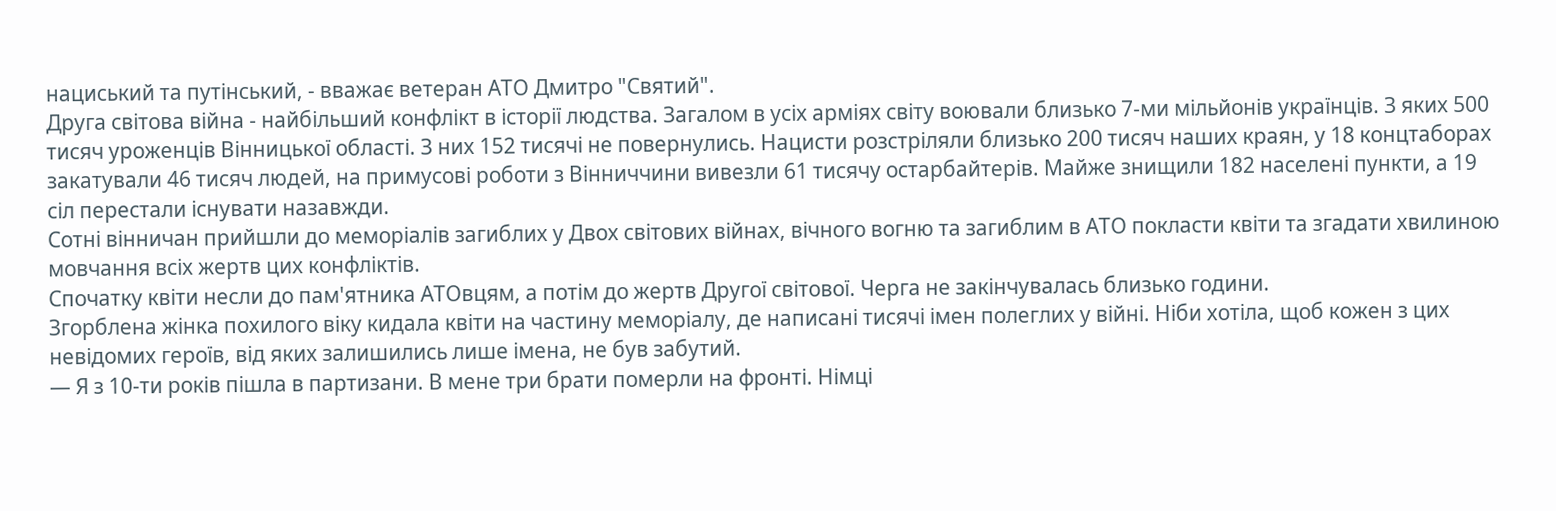нациський та путінський, - вважає ветеран АТО Дмитро "Святий".
Друга світова війна - найбільший конфлікт в історії людства. Загалом в усіх арміях світу воювали близько 7-ми мільйонів українців. З яких 500 тисяч уроженців Вінницької області. З них 152 тисячі не повернулись. Нацисти розстріляли близько 200 тисяч наших краян, у 18 концтаборах закатували 46 тисяч людей, на примусові роботи з Вінниччини вивезли 61 тисячу остарбайтерів. Майже знищили 182 населені пункти, а 19 сіл перестали існувати назавжди.
Сотні вінничан прийшли до меморіалів загиблих у Двох світових війнах, вічного вогню та загиблим в АТО покласти квіти та згадати хвилиною мовчання всіх жертв цих конфліктів.
Спочатку квіти несли до пам'ятника АТОвцям, а потім до жертв Другої світової. Черга не закінчувалась близько години.
Згорблена жінка похилого віку кидала квіти на частину меморіалу, де написані тисячі імен полеглих у війні. Ніби хотіла, щоб кожен з цих невідомих героїв, від яких залишились лише імена, не був забутий.
— Я з 10-ти років пішла в партизани. В мене три брати померли на фронті. Німці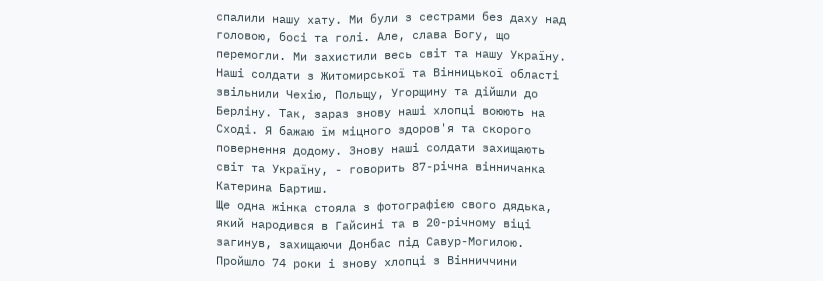спалили нашу хату. Ми були з сестрами без даху над головою, босі та голі. Але, слава Богу, що перемогли. Ми захистили весь світ та нашу Україну. Наші солдати з Житомирської та Вінницької області звільнили Чехію, Польщу, Угорщину та дійшли до Берліну. Так, зараз знову наші хлопці воюють на Сході. Я бажаю їм міцного здоров'я та скорого повернення додому. Знову наші солдати захищають світ та Україну, - говорить 87-річна вінничанка Катерина Бартиш.
Ще одна жінка стояла з фотографією свого дядька, який народився в Гайсині та в 20-річному віці загинув, захищаючи Донбас під Савур-Могилою. Пройшло 74 роки і знову хлопці з Вінниччини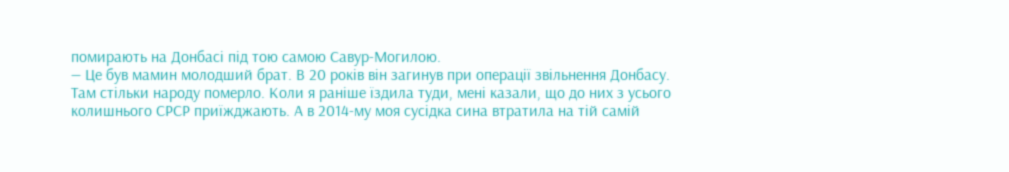помирають на Донбасі під тою самою Савур-Могилою.
— Це був мамин молодший брат. В 20 років він загинув при операції звільнення Донбасу. Там стільки народу померло. Коли я раніше їздила туди, мені казали, що до них з усього колишнього СРСР приїжджають. А в 2014-му моя сусідка сина втратила на тій самій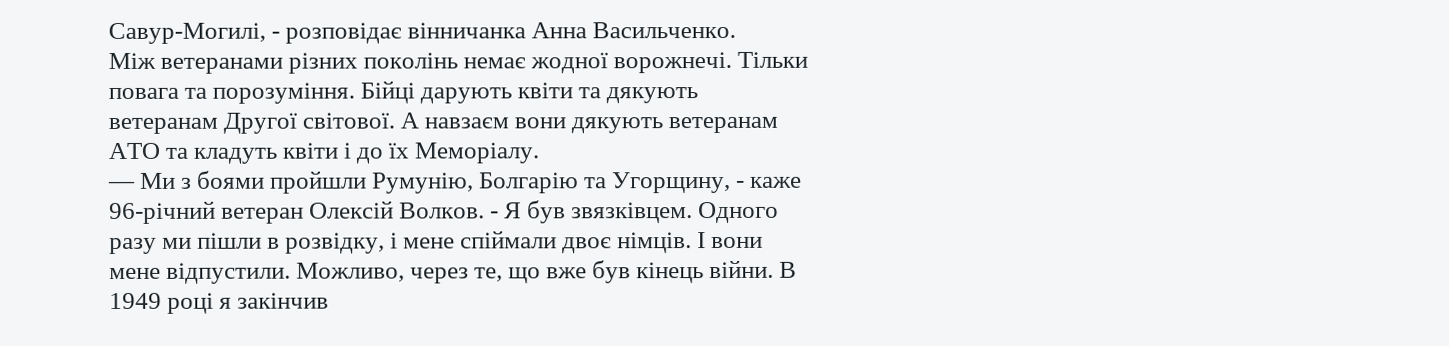Савур-Могилі, - розповідає вінничанка Анна Васильченко.
Між ветеранами різних поколінь немає жодної ворожнечі. Тільки повага та порозуміння. Бійці дарують квіти та дякують ветеранам Другої світової. А навзаєм вони дякують ветеранам АТО та кладуть квіти і до їх Меморіалу.
— Ми з боями пройшли Румунію, Болгарію та Угорщину, - каже 96-річний ветеран Олексій Волков. - Я був звязківцем. Одного разу ми пішли в розвідку, і мене спіймали двоє німців. І вони мене відпустили. Можливо, через те, що вже був кінець війни. В 1949 році я закінчив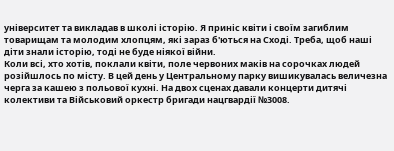університет та викладав в школі історію. Я приніс квіти і своїм загиблим товарищам та молодим хлопцям, які зараз б'ються на Сході. Треба, щоб наші діти знали історію, тоді не буде ніякої війни.
Коли всі, хто хотів, поклали квіти, поле червоних маків на сорочках людей розійшлось по місту. В цей день у Центральному парку вишикувалась величезна черга за кашею з польової кухні. На двох сценах давали концерти дитячі колективи та Військовий оркестр бригади нацгвардії №3008.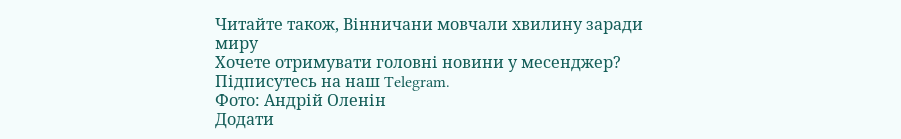Читайте також, Вінничани мовчали хвилину заради миру
Хочете отримувати головні новини у месенджер? Підписутесь на наш Telegram.
Фото: Андрій Оленін
Додати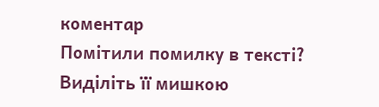коментар
Помітили помилку в тексті? Виділіть її мишкою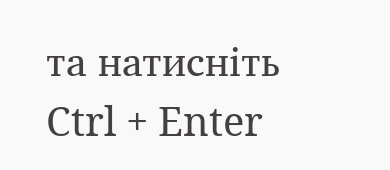та натисніть Ctrl + Enter